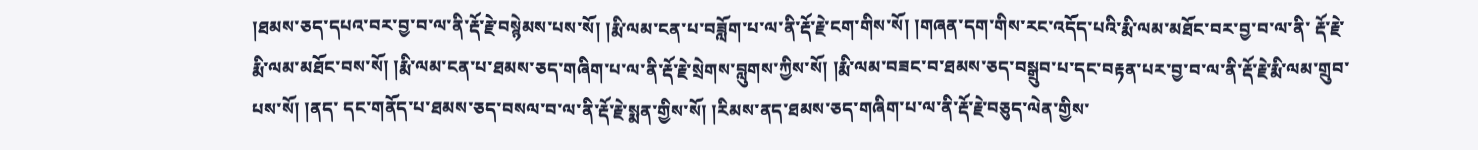།ཐམས་ཅད་དཔའ་བར་བྱ་བ་ལ་ནི་རྡོ་རྗེ་བསྙེམས་པས་སོ། །རྨི་ལམ་ངན་པ་བཟློག་པ་ལ་ནི་རྡོ་རྗེ་ངག་གིས་སོ། །གཞན་དག་གིས་རང་འདོད་པའི་རྨི་ལམ་མཐོང་བར་བྱ་བ་ལ་ནི་ རྡོ་རྗེ་རྨི་ལམ་མཐོང་བས་སོ། །རྨི་ལམ་ངན་པ་ཐམས་ཅད་གཞིག་པ་ལ་ནི་རྡོ་རྗེ་སྲེགས་བླུགས་ཀྱིས་སོ། །རྨི་ལམ་བཟང་བ་ཐམས་ཅད་བསྒྲུབ་པ་དང་བརྟན་པར་བྱ་བ་ལ་ནི་རྡོ་རྗེ་རྨི་ལམ་གྲུབ་པས་སོ། །ནད་ དང་གནོད་པ་ཐམས་ཅད་བསལ་བ་ལ་ནི་རྡོ་རྗེ་སྨན་གྱིས་སོ། །རིམས་ནད་ཐམས་ཅད་གཞིག་པ་ལ་ནི་རྡོ་རྗེ་བཅུད་ལེན་གྱིས་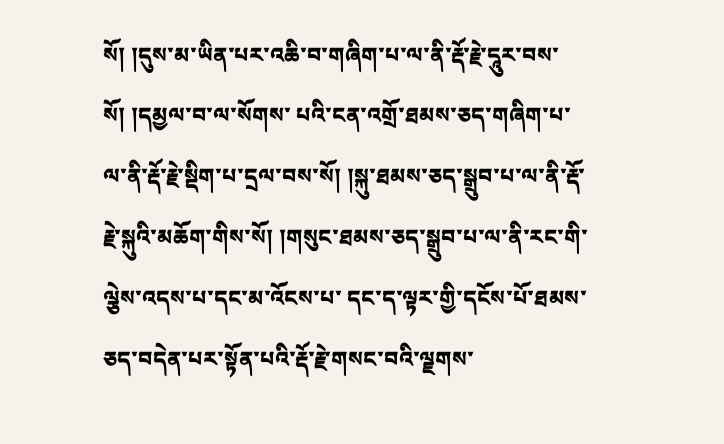སོ། །དུས་མ་ཡིན་པར་འཆི་བ་གཞིག་པ་ལ་ནི་རྡོ་རྗེ་དཱུར་བས་སོ། །དམྱལ་བ་ལ་སོགས་ པའི་ངན་འགྲོ་ཐམས་ཅད་གཞིག་པ་ལ་ནི་རྡོ་རྗེ་སྡིག་པ་དྲལ་བས་སོ། །སྐུ་ཐམས་ཅད་སྒྲུབ་པ་ལ་ནི་རྡོ་རྗེ་སྐུའི་མཆོག་གིས་སོ། །གསུང་ཐམས་ཅད་སྒྲུབ་པ་ལ་ནི་རང་གི་ལྕེས་འདས་པ་དང་མ་འོངས་པ་ དང་ད་ལྟར་གྱི་དངོས་པོ་ཐམས་ཅད་བདེན་པར་སྟོན་པའི་རྡོ་རྗེ་གསང་བའི་ལྗགས་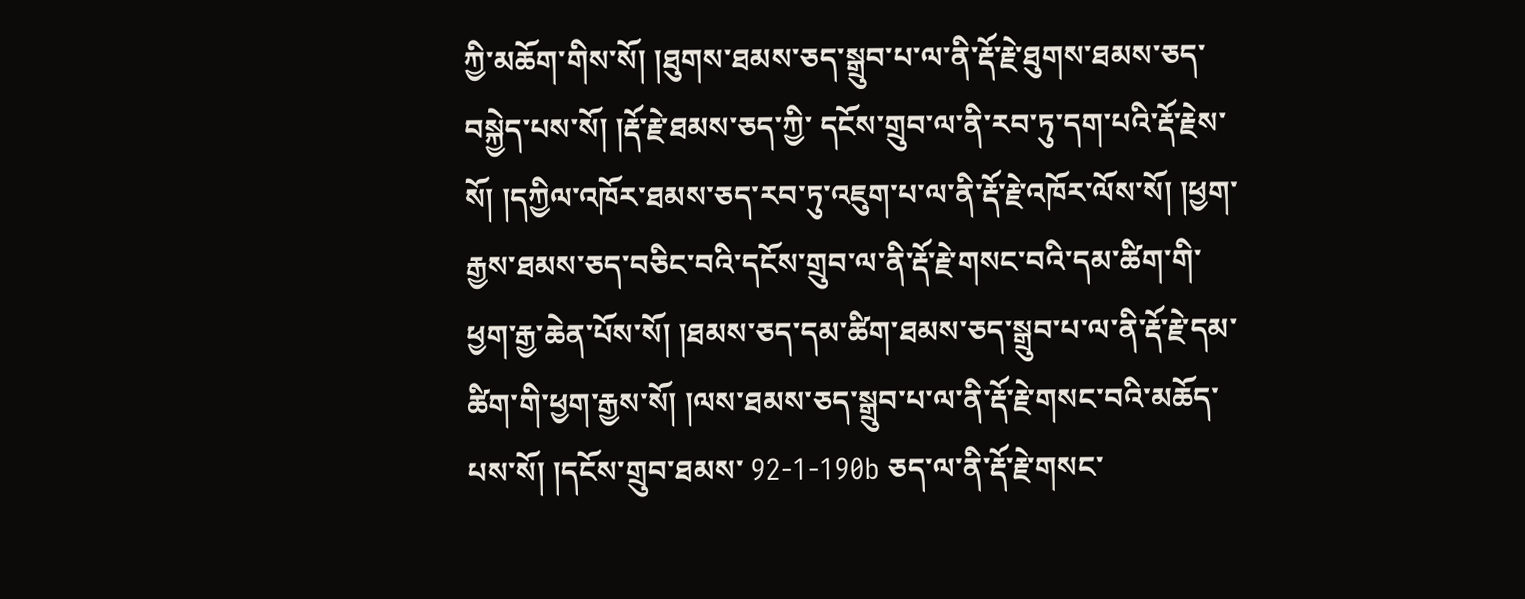ཀྱི་མཆོག་གིས་སོ། །ཐུགས་ཐམས་ཅད་སྒྲུབ་པ་ལ་ནི་རྡོ་རྗེ་ཐུགས་ཐམས་ཅད་བསྐྱེད་པས་སོ། །རྡོ་རྗེ་ཐམས་ཅད་ཀྱི་ དངོས་གྲུབ་ལ་ནི་རབ་ཏུ་དག་པའི་རྡོ་རྗེས་སོ། །དཀྱིལ་འཁོར་ཐམས་ཅད་རབ་ཏུ་འཇུག་པ་ལ་ནི་རྡོ་རྗེ་འཁོར་ལོས་སོ། །ཕྱག་རྒྱས་ཐམས་ཅད་བཅིང་བའི་དངོས་གྲུབ་ལ་ནི་རྡོ་རྗེ་གསང་བའི་དམ་ཚིག་གི་ ཕྱག་རྒྱ་ཆེན་པོས་སོ། །ཐམས་ཅད་དམ་ཚིག་ཐམས་ཅད་སྒྲུབ་པ་ལ་ནི་རྡོ་རྗེ་དམ་ཚིག་གི་ཕྱག་རྒྱས་སོ། །ལས་ཐམས་ཅད་སྒྲུབ་པ་ལ་ནི་རྡོ་རྗེ་གསང་བའི་མཆོད་པས་སོ། །དངོས་གྲུབ་ཐམས་ 92-1-190b ཅད་ལ་ནི་རྡོ་རྗེ་གསང་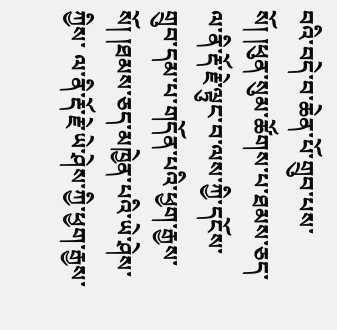བའི་བདེ་བ་ཆེན་པོ་གྲུབ་པས་སོ། །ཕུན་སུམ་ཚོགས་པ་ཐམས་ཅད་ལ་ནི་རྡོ་རྗེ་ལྟུང་བ་ལས་ཀྱི་དངོས་གྲུབ་དམ་པ་གདོན་པའི་ཕྱག་རྒྱས་སོ། །ཐམས་ཅད་མཁྱེན་པའི་ཡེ་ཤེས་ཀྱིས་ ལ་ནི་རྡོ་རྗེ་ཡེ་ཤེས་ཀྱི་ཕྱག་རྒྱས་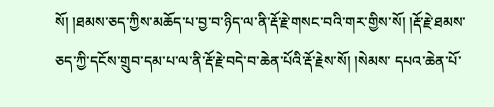སོ། །ཐམས་ཅད་ཀྱིས་མཆོད་པ་བྱ་བ་ཉིད་ལ་ནི་རྡོ་རྗེ་གསང་བའི་གར་གྱིས་སོ། །རྡོ་རྗེ་ཐམས་ཅད་ཀྱི་དངོས་གྲུབ་དམ་པ་ལ་ནི་རྡོ་རྗེ་བདེ་བ་ཆེན་པོའི་རྡོ་རྗེས་སོ། །སེམས་ དཔའ་ཆེན་པོ་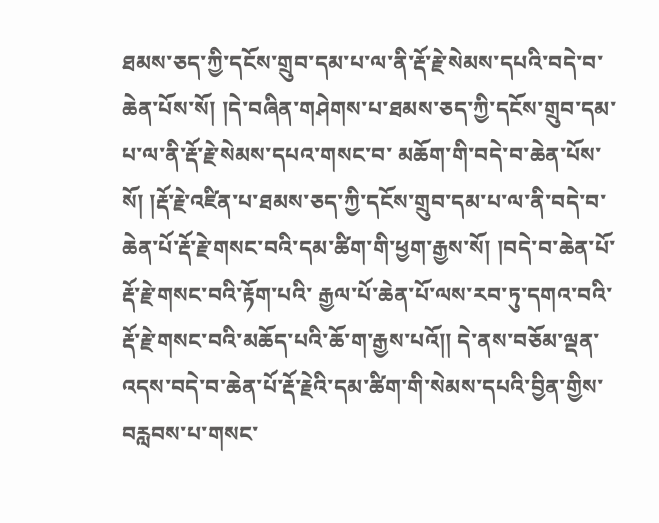ཐམས་ཅད་ཀྱི་དངོས་གྲུབ་དམ་པ་ལ་ནི་རྡོ་རྗེ་སེམས་དཔའི་བདེ་བ་ཆེན་པོས་སོ། །དེ་བཞིན་གཤེགས་པ་ཐམས་ཅད་ཀྱི་དངོས་གྲུབ་དམ་པ་ལ་ནི་རྡོ་རྗེ་སེམས་དཔའ་གསང་བ་ མཆོག་གི་བདེ་བ་ཆེན་པོས་སོ། །རྡོ་རྗེ་འཛིན་པ་ཐམས་ཅད་ཀྱི་དངོས་གྲུབ་དམ་པ་ལ་ནི་བདེ་བ་ཆེན་པོ་རྡོ་རྗེ་གསང་བའི་དམ་ཚིག་གི་ཕྱག་རྒྱས་སོ། །བདེ་བ་ཆེན་པོ་རྡོ་རྗེ་གསང་བའི་རྟོག་པའི་ རྒྱལ་པོ་ཆེན་པོ་ལས་རབ་ཏུ་དགའ་བའི་རྡོ་རྗེ་གསང་བའི་མཆོད་པའི་ཆོ་ག་རྒྱས་པའོ།། དེ་ནས་བཅོམ་ལྡན་འདས་བདེ་བ་ཆེན་པོ་རྡོ་རྗེའི་དམ་ཚིག་གི་སེམས་དཔའི་བྱིན་གྱིས་ བརླབས་པ་གསང་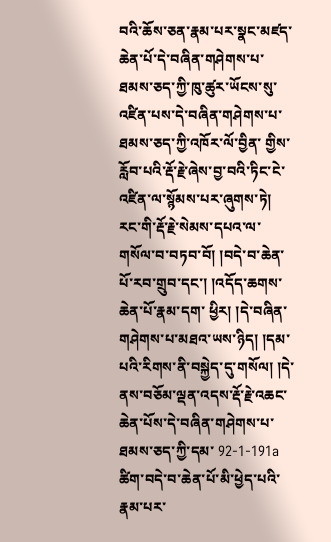བའི་ཆོས་ཅན་རྣམ་པར་སྣང་མཛད་ཆེན་པོ་དེ་བཞིན་གཤེགས་པ་ཐམས་ཅད་ཀྱི་ཁུ་ཚུར་ཡོངས་སུ་འཛིན་པས་དེ་བཞིན་གཤེགས་པ་ཐམས་ཅད་ཀྱི་འཁོར་ལོ་བྱིན་ གྱིས་རློབ་པའི་རྡོ་རྗེ་ཞེས་བྱ་བའི་ཏིང་ངེ་འཛིན་ལ་སྙོམས་པར་ཞུགས་ཏེ། རང་གི་རྡོ་རྗེ་སེམས་དཔའ་ལ་གསོལ་བ་བཏབ་བོ། །བདེ་བ་ཆེན་པོ་རབ་གྲུབ་དང་། །འདོད་ཆགས་ཆེན་པོ་རྣམ་དག་ ཕྱིར། །དེ་བཞིན་གཤེགས་པ་མཐའ་ཡས་ཉིད། །དམ་པའི་རིགས་ནི་བསྐྱེད་དུ་གསོལ། །དེ་ནས་བཅོམ་ལྡན་འདས་རྡོ་རྗེ་འཆང་ཆེན་པོས་དེ་བཞིན་གཤེགས་པ་ཐམས་ཅད་ཀྱི་དམ་ 92-1-191a ཚིག་བདེ་བ་ཆེན་པོ་མི་ཕྱེད་པའི་རྣམ་པར་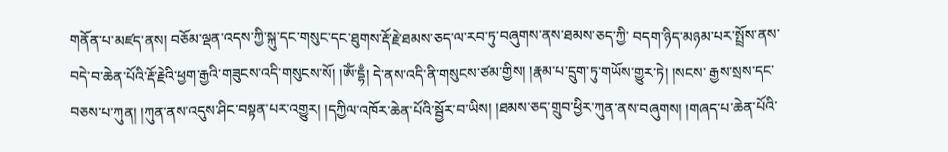གནོན་པ་མཛད་ནས། བཅོམ་ལྡན་འདས་ཀྱི་སྐུ་དང་གསུང་དང་ཐུགས་རྡོ་རྗེ་ཐམས་ཅད་ལ་རབ་ཏུ་བཞུགས་ནས་ཐམས་ཅད་ཀྱི་ བདག་ཉིད་མཉམ་པར་སྤྲོས་ནས་བདེ་བ་ཆེན་པོའི་རྡོ་རྗེའི་ཕྱག་རྒྱའི་གཟུངས་འདི་གསུངས་སོ། །ཨོཾ་དྷྃ། དེ་ནས་འདི་ནི་གསུངས་ཙམ་གྱིས། །རྣམ་པ་དྲུག་ཏུ་གཡོས་གྱུར་ཏེ། །སངས་ རྒྱས་སྲས་དང་བཅས་པ་ཀུན། །ཀུན་ནས་འདུས་ཤིང་བསྟན་པར་འགྱུར། །དཀྱིལ་འཁོར་ཆེན་པོའི་སྦྱོར་བ་ཡིས། །ཐམས་ཅད་གྲུབ་ཕྱིར་ཀུན་ནས་བཞུགས། །གཞད་པ་ཆེན་པོའི་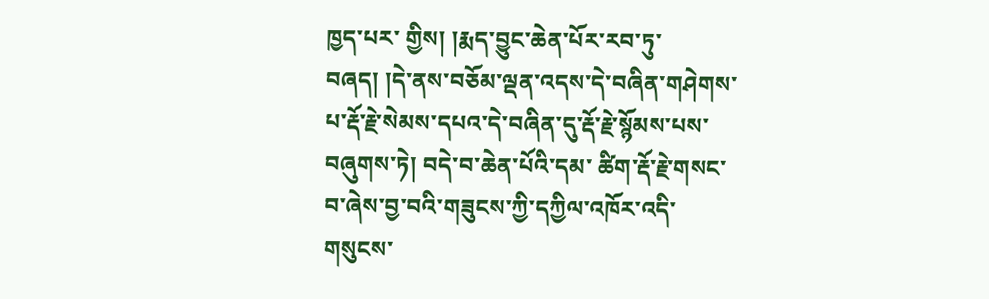ཁྱད་པར་ གྱིས། །རྨད་བྱུང་ཆེན་པོར་རབ་ཏུ་བཞད། །དེ་ནས་བཅོམ་ལྡན་འདས་དེ་བཞིན་གཤེགས་པ་རྡོ་རྗེ་སེམས་དཔའ་དེ་བཞིན་དུ་རྡོ་རྗེ་སྙོམས་པས་བཞུགས་ཏེ། བདེ་བ་ཆེན་པོའི་དམ་ ཚིག་རྡོ་རྗེ་གསང་བ་ཞེས་བྱ་བའི་གཟུངས་ཀྱི་དཀྱིལ་འཁོར་འདི་གསུངས་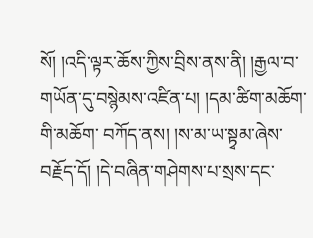སོ། །འདི་ལྟར་ཆོས་ཀྱིས་བྲིས་ནས་ནི། །རྒྱལ་བ་གཡོན་དུ་བསྙེམས་འཛིན་པ། །དམ་ཚིག་མཆོག་གི་མཆོག་ བཀོད་ནས། །ས་མ་ཡ་སྟྭམ་ཞེས་བརྗོད་དོ། །དེ་བཞིན་གཤེགས་པ་སྲས་དང་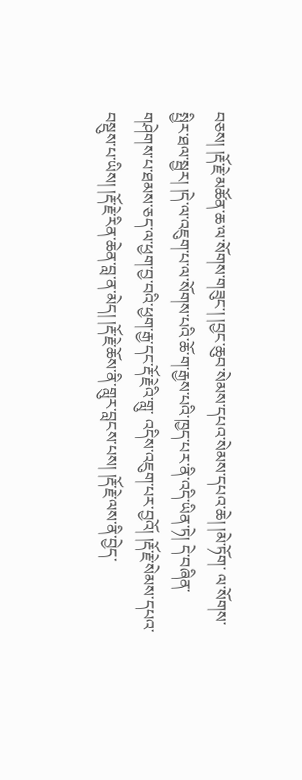བཅས། །རྡོ་རྗེ་མཚོན་ཆ་ལ་སོགས་གཟུང་། །བྱང་ཆུབ་སེམས་དཔའ་སེམས་དཔའ་ཆེ། །མེ་ཏོག་ ལ་སོགས་སྤྱིར་ཐལ་སྦྱར། །དེ་ལ་འཇུག་པ་ལ་སོགས་པའི་ཆོ་ག་རྒྱས་པའི་ཁྱད་པར་ནི་འདི་ཡིན་ཏེ། དེ་བཞིན་གཤེགས་པ་ཐམས་ཅད་ལ་ཕྱག་བྱ་བའི་ཕྱག་རྒྱ་དང་རྡོ་རྗེའི་གླུ་ འདིས་འཇུག་པར་བྱའོ། །རྡོ་རྗེ་སེམས་དཔའ་བསྡུས་པ་ཡིས། །རྡོ་རྗེ་རིན་ཆེན་བླ་ན་མེད། །རྡོ་རྗེ་ཆོས་ནི་གླུར་བླངས་པས། །རྡོ་རྗེ་ལས་ནི་བྱེད་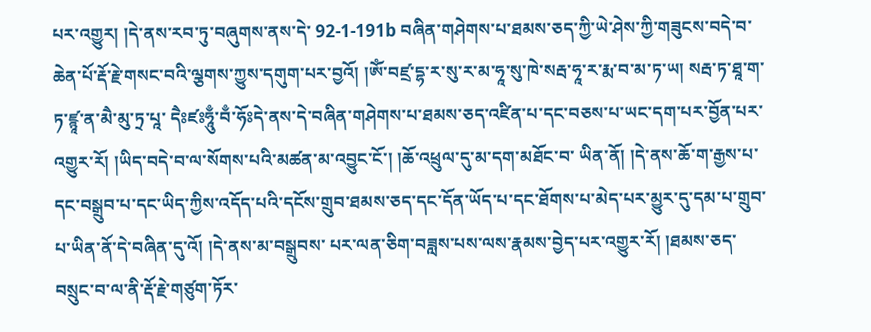པར་འགྱུར། །དེ་ནས་རབ་ཏུ་བཞུགས་ནས་དེ་ 92-1-191b བཞིན་གཤེགས་པ་ཐམས་ཅད་ཀྱི་ཡེ་ཤེས་ཀྱི་གཟུངས་བདེ་བ་ཆེན་པོ་རྡོ་རྗེ་གསང་བའི་ལྕགས་ཀྱུས་དགུག་པར་བྱའོ། །ཨོཾ་བཛྲ་དྷ་ར་སུ་ར་མ་ཧཱ་སུ་ཁེ་སརྦ་ཧཱ་ར་རྨ་བ་མ་ཏ་ཡ། སརྦ་ཏ་ཐཱ་ག་ཏ་ཛྙཱ་ན་མཻ་མུ་ཏྲ་པཱ་ དཻཿཛཿཧཱུྃ་བྃ་ཧོཿདེ་ནས་དེ་བཞིན་གཤེགས་པ་ཐམས་ཅད་འཛིན་པ་དང་བཅས་པ་ཡང་དག་པར་བྱོན་པར་འགྱུར་རོ། །ཡིད་བདེ་བ་ལ་སོགས་པའི་མཚན་མ་འབྱུང་ངོ་། །ཆོ་འཕྲུལ་དུ་མ་དག་མཐོང་བ་ ཡིན་ནོ། །དེ་ནས་ཆོ་ག་རྒྱས་པ་དང་བསྒྲུབ་པ་དང་ཡིད་ཀྱིས་འདོད་པའི་དངོས་གྲུབ་ཐམས་ཅད་དང་དོན་ཡོད་པ་དང་ཐོགས་པ་མེད་པར་མྱུར་དུ་དམ་པ་གྲུབ་པ་ཡིན་ནོ་དེ་བཞིན་དུ་འོ། །དེ་ནས་མ་བསྒྲུབས་ པར་ལན་ཅིག་བཟླས་པས་ལས་རྣམས་བྱེད་པར་འགྱུར་རོ། །ཐམས་ཅད་བསྲུང་བ་ལ་ནི་རྡོ་རྗེ་གཙུག་ཏོར་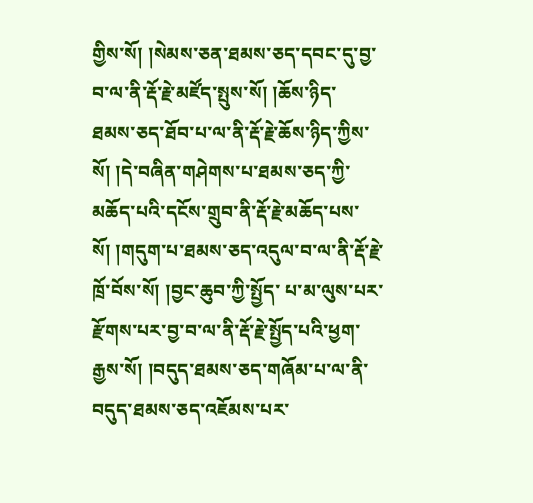གྱིས་སོ། །སེམས་ཅན་ཐམས་ཅད་དབང་དུ་བྱ་བ་ལ་ནི་རྡོ་རྗེ་མཛོད་སྤུས་སོ། །ཆོས་ཉིད་ ཐམས་ཅད་ཐོབ་པ་ལ་ནི་རྡོ་རྗེ་ཆོས་ཉིད་ཀྱིས་སོ། །དེ་བཞིན་གཤེགས་པ་ཐམས་ཅད་ཀྱི་མཆོད་པའི་དངོས་གྲུབ་ནི་རྡོ་རྗེ་མཆོད་པས་སོ། །གདུག་པ་ཐམས་ཅད་འདུལ་བ་ལ་ནི་རྡོ་རྗེ་ཁྲོ་བོས་སོ། །བྱང་ཆུབ་ཀྱི་སྤྱོད་ པ་མ་ལུས་པར་རྫོགས་པར་བྱ་བ་ལ་ནི་རྡོ་རྗེ་སྤྱོད་པའི་ཕྱག་རྒྱས་སོ། །བདུད་ཐམས་ཅད་གཞོམ་པ་ལ་ནི་བདུད་ཐམས་ཅད་འཇོམས་པར་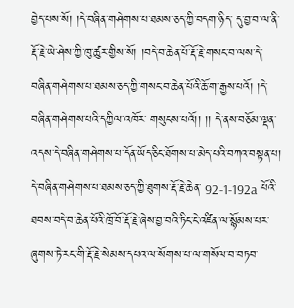བྱེད་པས་སོ། །དེ་བཞིན་གཤེགས་པ་ཐམས་ཅད་ཀྱི་བདག་ཉིད་ དུ་བྱ་བ་ལ་ནི་རྡོ་རྗེ་ཡེ་ཤེས་ཀྱི་ཁུ་ཚུར་གྱིས་སོ། །བདེ་བ་ཆེན་པོ་རྡོ་རྗེ་གསང་བ་ལས་དེ་བཞིན་གཤེགས་པ་ཐམས་ཅད་ཀྱི་གསང་བ་ཆེན་པོའི་ཆོ་ག་རྒྱས་པའོ། །དེ་བཞིན་གཤེགས་པའི་དཀྱིལ་འཁོར་ གསུངས་པའོ།། །། དེ་ནས་བཅོམ་ལྡན་འདས་དེ་བཞིན་གཤེགས་པ་དོན་ཡོད་ཅིང་ཐོགས་པ་མེད་པའི་བཀའ་བསྟན་པ། དེ་བཞིན་གཤེགས་པ་ཐམས་ཅད་ཀྱི་ཐུགས་རྡོ་རྗེ་ཆེན་ 92-1-192a པོའི་ཐབས་བདེ་བ་ཆེན་པོའི་ཁྲོ་བོ་རྡོ་རྗེ་ཞེས་བྱ་བའི་ཏིང་ངེ་འཛིན་ལ་སྙོམས་པར་ཞུགས་ཏེ་རང་གི་རྡོ་རྗེ་སེམས་དཔའ་ལ་སོགས་པ་ལ་གསོལ་བ་བཏབ་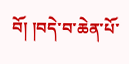བོ། །བདེ་བ་ཆེན་པོ་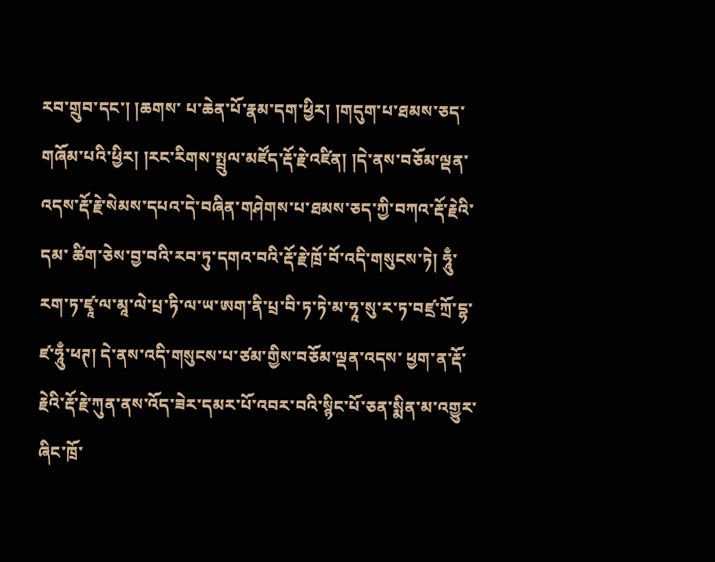རབ་གྲུབ་དང་། །ཆགས་ པ་ཆེན་པོ་རྣམ་དག་ཕྱིར། །གདུག་པ་ཐམས་ཅད་གཞོམ་པའི་ཕྱིར། །རང་རིགས་སྤྲུལ་མཛོད་རྡོ་རྗེ་འཛིན། །དེ་ནས་བཅོམ་ལྡན་འདས་རྡོ་རྗེ་སེམས་དཔའ་དེ་བཞིན་གཤེགས་པ་ཐམས་ཅད་ཀྱི་བཀའ་རྡོ་རྗེའི་དམ་ ཚིག་ཅེས་བྱ་བའི་རབ་ཏུ་དགའ་བའི་རྡོ་རྗེ་ཁྲོ་བོ་འདི་གསུངས་ཏེ། ཧཱུྃ་རག་ཏ་ཛྭཱ་ལ་མཱ་ལེ་པྲ་ཏི་ལ་ཡ་ཨག་ནི་པྲ་བི་ཏ་ཏེ་མ་ཧཱ་སུ་ར་ཏ་བཛྲ་ཀྲོ་དྷ་ཛ་ཧཱུྃ་ཕཊ། དེ་ནས་འདི་གསུངས་པ་ཙམ་གྱིས་བཅོམ་ལྡན་འདས་ ཕྱག་ན་རྡོ་རྗེའི་རྡོ་རྗེ་ཀུན་ནས་འོད་ཟེར་དམར་པོ་འབར་བའི་སྙིང་པོ་ཅན་སྨིན་མ་འགྱུར་ཞིང་ཁྲོ་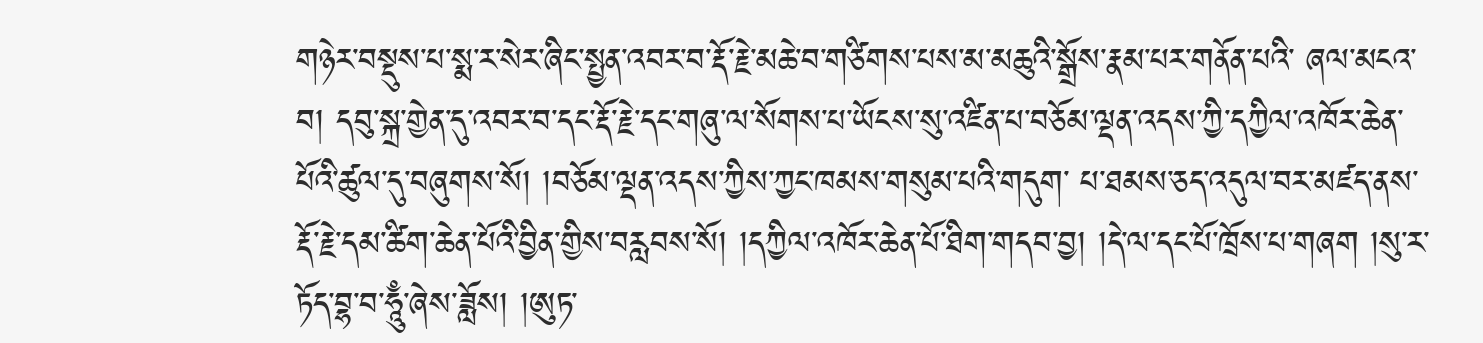གཉེར་བསྡུས་པ་སྨ་ར་སེར་ཞིང་སྤྱན་འབར་བ་རྡོ་རྗེ་མཆེ་བ་གཙིགས་པས་མ་མཆུའི་སྒྲོས་རྣམ་པར་གནོན་པའི་ ཞལ་མངའ་བ། དབུ་སྐྲ་གྱེན་དུ་འབར་བ་དང་རྡོ་རྗེ་དང་གཞུ་ལ་སོགས་པ་ཡོངས་སུ་འཛིན་པ་བཅོམ་ལྡན་འདས་ཀྱི་དཀྱིལ་འཁོར་ཆེན་པོའི་ཚུལ་དུ་བཞུགས་སོ། །བཅོམ་ལྡན་འདས་ཀྱིས་ཀྱང་ཁམས་གསུམ་པའི་གདུག་ པ་ཐམས་ཅད་འདུལ་བར་མཛད་ནས་རྡོ་རྗེ་དམ་ཚིག་ཆེན་པོའི་བྱིན་གྱིས་བརླབས་སོ། །དཀྱིལ་འཁོར་ཆེན་པོ་ཐིག་གདབ་བྱ། །དེ་ལ་དང་པོ་ཁྲོས་པ་གཞག །སུ་ར་ཏོད་བྷ་བ་ཧཱུྃ་ཞེས་ཟློས། །ཨུཏ་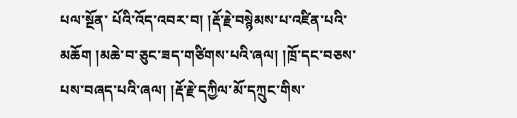པལ་སྔོན་ པོའི་འོད་འབར་བ། །རྡོ་རྗེ་བསྙེམས་པ་འཛིན་པའི་མཆོག །མཆེ་བ་ཅུང་ཟད་གཙིགས་པའི་ཞལ། །ཁྲོ་དང་བཅས་པས་བཞད་པའི་ཞལ། །རྡོ་རྗེ་དཀྱིལ་མོ་དཀྲུང་གིས་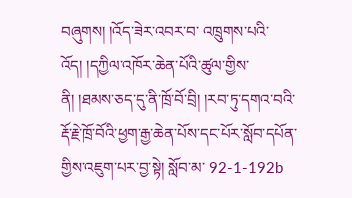བཞུགས། །འོད་ཟེར་འབར་བ་ འཁྲུགས་པའི་འོད། །དཀྱིལ་འཁོར་ཆེན་པོའི་ཚུལ་གྱིས་ནི། །ཐམས་ཅད་དུ་ནི་ཁྲོ་བོ་བྲི། །རབ་ཏུ་དགའ་བའི་རྡོ་རྗེ་ཁྲོ་བོའི་ཕྱག་རྒྱ་ཆེན་པོས་དང་པོར་སློབ་དཔོན་གྱིས་འཇུག་པར་བྱ་སྟེ། སློབ་མ་ 92-1-192b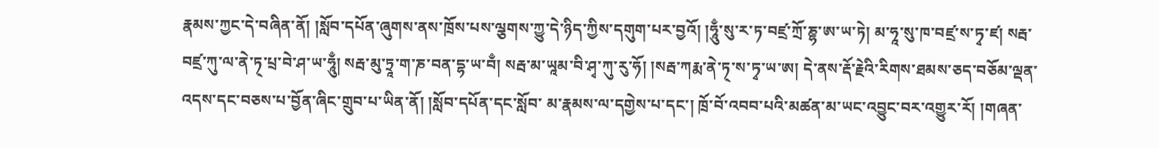རྣམས་ཀྱང་དེ་བཞིན་ནོ། །སློབ་དཔོན་ཞུགས་ནས་ཁྲོས་པས་ལྕགས་ཀྱུ་དེ་ཉིད་ཀྱིས་དགུག་པར་བྱའོ། །ཧཱུྃ་སུ་ར་ཏ་བཛྲ་ཀྲོ་ཎྷ་ཨ་ཡ་ཏེ། མ་ཧཱ་སུ་ཁ་བཛྲ་ས་ཏྭ་ཛ། སརྦ་བཛྲ་ཀུ་ལ་ནེ་ཏ྄་པྲ་བེ་ཤ་ཡ་ཧཱུྃ། སརྦ་མུ་ཏྲཱ་ག་ཎ་བན་དྷ་ཡ་བྃ། སརྦ་མ་ཡཱམ་བི་ཤྭ་ཀུ་རུ་ཧོ། །སརྦ་ཀརྨ་ནེ་ཏ྄་ས་ཏྭ་ཡ་ཨ། དེ་ནས་རྡོ་རྗེའི་རིགས་ཐམས་ཅད་བཅོམ་ལྡན་འདས་དང་བཅས་པ་བྱོན་ཞིང་གྲུབ་པ་ཡིན་ནོ། །སློབ་དཔོན་དང་སློབ་ མ་རྣམས་ལ་དགྱེས་པ་དང་། ཁྲོ་བོ་འབབ་པའི་མཚན་མ་ཡང་འབྱུང་བར་འགྱུར་རོ། །གཞན་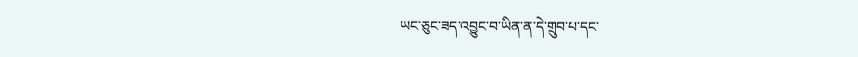ཡང་ཅུང་ཟད་འབྱུང་བ་ཡིན་ན་དེ་གྲུབ་པ་དང་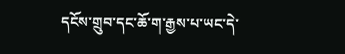དངོས་གྲུབ་དང་ཆོ་ག་རྒྱས་པ་ཡང་དེ་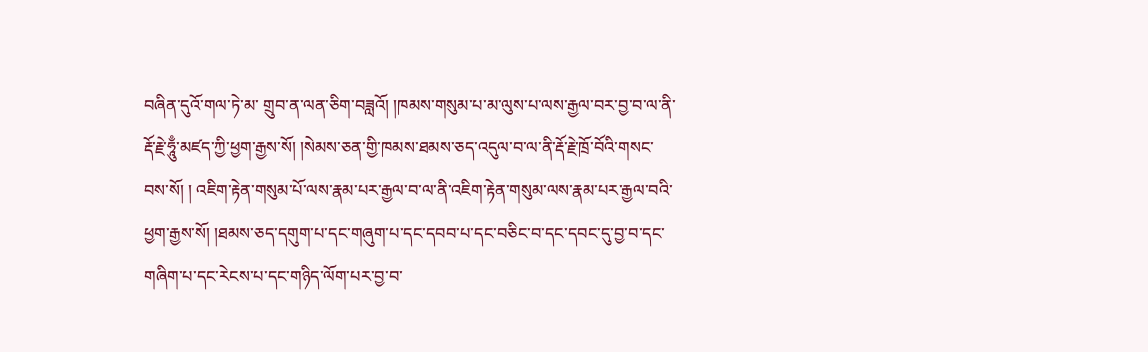བཞིན་དུའོ་གལ་ཏེ་མ་ གྲུབ་ན་ལན་ཅིག་བཟླའོ། །ཁམས་གསུམ་པ་མ་ལུས་པ་ལས་རྒྱལ་བར་བྱ་བ་ལ་ནི་རྡོ་རྗེ་ཧཱུྃ་མཛད་ཀྱི་ཕྱག་རྒྱས་སོ། །སེམས་ཅན་གྱི་ཁམས་ཐམས་ཅད་འདུལ་བ་ལ་ནི་རྡོ་རྗེ་ཁྲོ་བོའི་གསང་བས་སོ། ། འཇིག་རྟེན་གསུམ་པོ་ལས་རྣམ་པར་རྒྱལ་བ་ལ་ནི་འཇིག་རྟེན་གསུམ་ལས་རྣམ་པར་རྒྱལ་བའི་ཕྱག་རྒྱས་སོ། །ཐམས་ཅད་དགུག་པ་དང་གཞུག་པ་དང་དབབ་པ་དང་བཅིང་བ་དང་དབང་དུ་བྱ་བ་དང་ གཞིག་པ་དང་རེངས་པ་དང་གཉིད་ལོག་པར་བྱ་བ་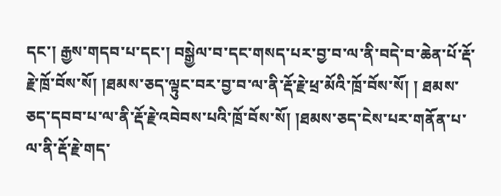དང་། རྒྱས་གདབ་པ་དང་། བསྒྱེལ་བ་དང་གསད་པར་བྱ་བ་ལ་ནི་བདེ་བ་ཆེན་པོ་རྡོ་རྗེ་ཁྲོ་བོས་སོ། །ཐམས་ཅད་ལྟུང་བར་བྱ་བ་ལ་ནི་རྡོ་རྗེ་ཕྲ་མོའི་ཁྲོ་བོས་སོ། ། ཐམས་ཅད་དབབ་པ་ལ་ནི་རྡོ་རྗེ་འབེབས་པའི་ཁྲོ་བོས་སོ། །ཐམས་ཅད་ངེས་པར་གནོན་པ་ལ་ནི་རྡོ་རྗེ་གད་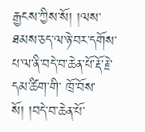རྒྱངས་ཀྱིས་སོ། །ལས་ཐམས་ཅད་ལ་ཉེ་བར་དགོས་པ་ལ་ནི་བདེ་བ་ཆེན་པོ་རྡོ་རྗེ་དམ་ཚིག་གི་ ཁྲོ་བོས་སོ། །བདེ་བ་ཆེན་པོ་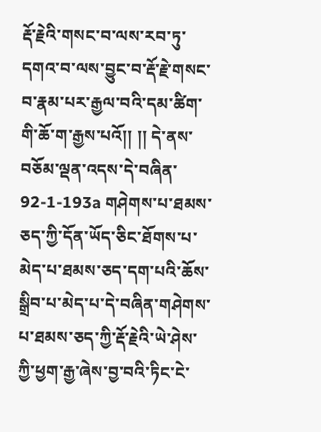རྡོ་རྗེའི་གསང་བ་ལས་རབ་ཏུ་དགའ་བ་ལས་བྱུང་བ་རྡོ་རྗེ་གསང་བ་རྣམ་པར་རྒྱལ་བའི་དམ་ཚིག་གི་ཆོ་ག་རྒྱས་པའོ།། །། དེ་ནས་བཅོམ་ལྡན་འདས་དེ་བཞིན་ 92-1-193a གཤེགས་པ་ཐམས་ཅད་ཀྱི་དོན་ཡོད་ཅིང་ཐོགས་པ་མེད་པ་ཐམས་ཅད་དག་པའི་ཆོས་སྒྲིབ་པ་མེད་པ་དེ་བཞིན་གཤེགས་པ་ཐམས་ཅད་ཀྱི་རྡོ་རྗེའི་ཡེ་ཤེས་ཀྱི་ཕྱག་རྒྱ་ཞེས་བྱ་བའི་ཏིང་ངེ་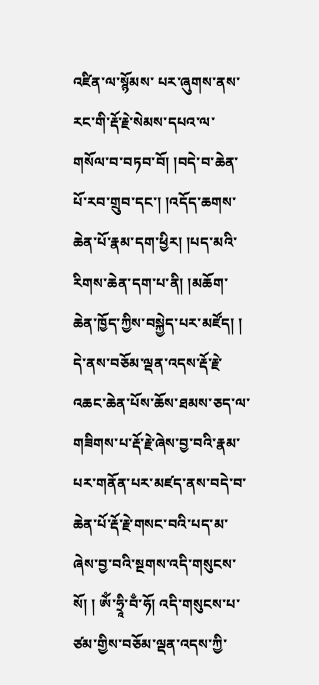འཛིན་ལ་སྙོམས་ པར་ཞུགས་ནས་རང་གི་རྡོ་རྗེ་སེམས་དཔའ་ལ་གསོལ་བ་བཏབ་བོ། །བདེ་བ་ཆེན་པོ་རབ་གྲུབ་དང་། །འདོད་ཆགས་ཆེན་པོ་རྣམ་དག་ཕྱིར། །པད་མའི་རིགས་ཆེན་དག་པ་ནི། །མཆོག་ཆེན་ཁྱོད་ཀྱིས་བསྐྱེད་པར་མཛོད། ། དེ་ནས་བཅོམ་ལྡན་འདས་རྡོ་རྗེ་འཆང་ཆེན་པོས་ཆོས་ཐམས་ཅད་ལ་གཟིགས་པ་རྡོ་རྗེ་ཞེས་བྱ་བའི་རྣམ་པར་གནོན་པར་མཛད་ནས་བདེ་བ་ཆེན་པོ་རྡོ་རྗེ་གསང་བའི་པད་མ་ཞེས་བྱ་བའི་སྔགས་འདི་གསུངས་སོ། ། ཨོཾ་ཧྲཱི་བྃ་ཧོ། འདི་གསུངས་པ་ཙམ་གྱིས་བཅོམ་ལྡན་འདས་ཀྱི་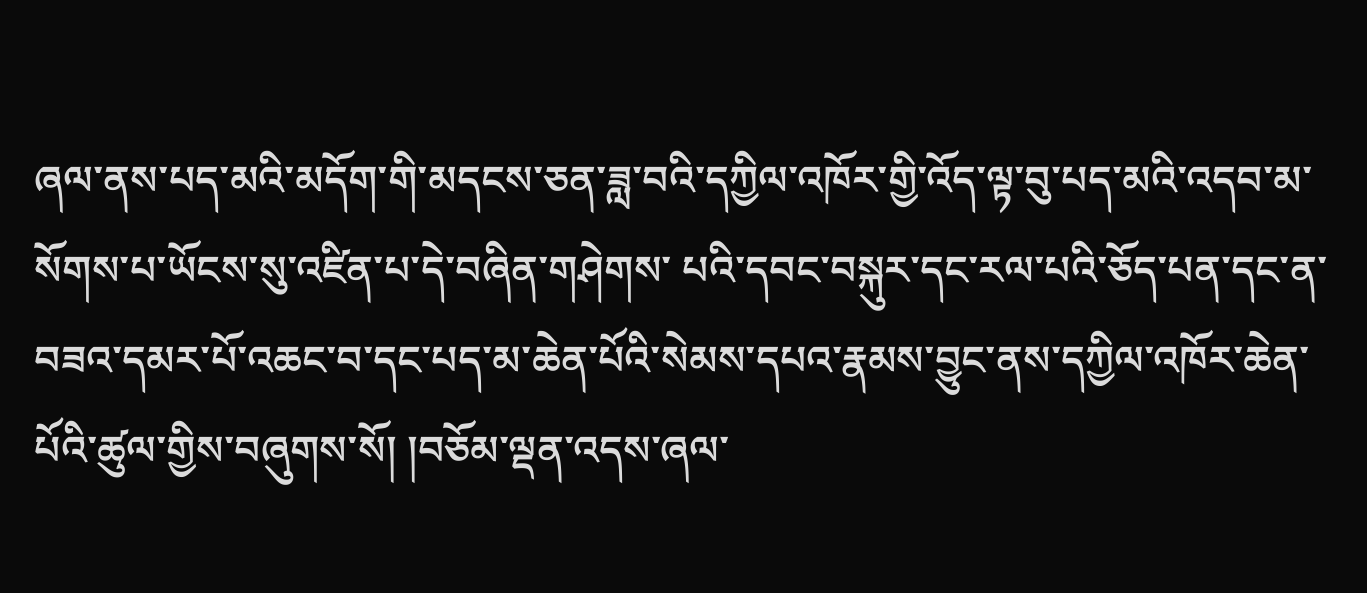ཞལ་ནས་པད་མའི་མདོག་གི་མདངས་ཅན་ཟླ་བའི་དཀྱིལ་འཁོར་གྱི་འོད་ལྟ་བུ་པད་མའི་འདབ་མ་སོགས་པ་ཡོངས་སུ་འཛིན་པ་དེ་བཞིན་གཤེགས་ པའི་དབང་བསྐུར་དང་རལ་པའི་ཅོད་པན་དང་ན་བཟའ་དམར་པོ་འཆང་བ་དང་པད་མ་ཆེན་པོའི་སེམས་དཔའ་རྣམས་བྱུང་ནས་དཀྱིལ་འཁོར་ཆེན་པོའི་ཚུལ་གྱིས་བཞུགས་སོ། །བཅོམ་ལྡན་འདས་ཞལ་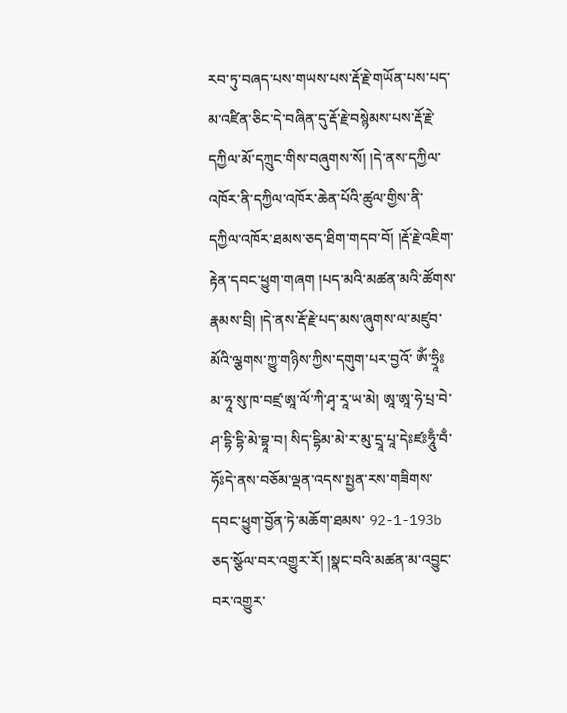རབ་ཏུ་བཞད་པས་གཡས་པས་རྡོ་རྗེ་གཡོན་པས་པད་མ་འཛིན་ཅིང་དེ་བཞིན་དུ་རྡོ་རྗེ་བསྙེམས་པས་རྡོ་རྗེ་དཀྱིལ་མོ་དཀྲུང་གིས་བཞུགས་སོ། །དེ་ནས་དཀྱིལ་འཁོར་ནི་དཀྱིལ་འཁོར་ཆེན་པོའི་ཚུལ་གྱིས་ནི་ དཀྱིལ་འཁོར་ཐམས་ཅད་ཐིག་གདབ་བོ། །རྡོ་རྗེ་འཇིག་རྟེན་དབང་ཕྱུག་གཞག །པད་མའི་མཚན་མའི་ཚོགས་རྣམས་བྲི། །དེ་ནས་རྡོ་རྗེ་པད་མས་ཞུགས་ལ་མཛུབ་མོའི་ལྕགས་ཀྱུ་གཉིས་ཀྱིས་དགུག་པར་བྱའོ་ ཨོཾ་ཧྲཱིཿམ་ཧཱ་སུ་ཁ་བཛྲ་ཨཱ་ལོ་ཀི་ཤྭ་རཱ་ཡ་མེ། ཨཱ་ཨཱ་ཧེ་པྲ་བེ་ཤ་དྷི་དྷི་མེ་བྷཱ་བ། སིད་དྷིམ་མེ་ར་མུ་དྲཱ་པཱ་དེཿཛཿཧཱུྃ་བྃ་ཧོཿདེ་ནས་བཅོམ་ལྡན་འདས་སྤྱན་རས་གཟིགས་དབང་ཕྱུག་བྱོན་ཏེ་མཆོག་ཐམས་ 92-1-193b ཅད་སྩོལ་བར་འགྱུར་རོ། །སྣང་བའི་མཚན་མ་འབྱུང་བར་འགྱུར་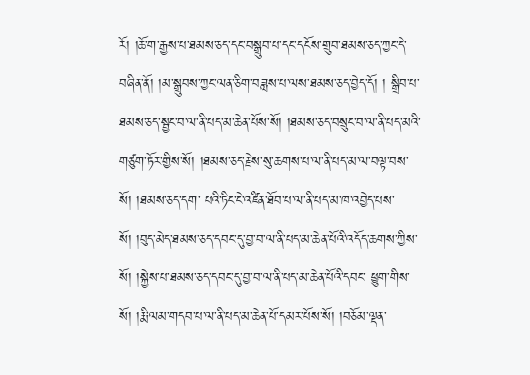རོ། །ཆོ་ག་རྒྱས་པ་ཐམས་ཅད་དང་བསྒྲུབ་པ་དང་དངོས་གྲུབ་ཐམས་ཅད་ཀྱང་དེ་བཞིན་ནོ། །མ་སྒྲུབས་ཀྱང་ལན་ཅིག་བཟླས་པ་ལས་ཐམས་ཅད་བྱེད་དོ། ། སྒྲིབ་པ་ཐམས་ཅད་སྦྱང་བ་ལ་ནི་པད་མ་ཆེན་པོས་སོ། །ཐམས་ཅད་བསྲུང་བ་ལ་ནི་པད་མའི་གཙུག་ཏོར་གྱིས་སོ། །ཐམས་ཅད་རྗེས་སུ་ཆགས་པ་ལ་ནི་པད་མ་ལ་བལྟ་བས་སོ། །ཐམས་ཅད་དག་ པའི་ཏིང་ངེ་འཛིན་ཐོབ་པ་ལ་ནི་པད་མ་ཁ་འབྱེད་པས་སོ། །བུད་མེད་ཐམས་ཅད་དབང་དུ་བྱ་བ་ལ་ནི་པད་མ་ཆེན་པོའི་འདོད་ཆགས་ཀྱིས་སོ། །སྐྱེས་པ་ཐམས་ཅད་དབང་དུ་བྱ་བ་ལ་ནི་པད་མ་ཆེན་པོའི་དབང་ ཕྱུག་གིས་སོ། །རྨི་ལམ་གདབ་པ་ལ་ནི་པད་མ་ཆེན་པོ་དམར་པོས་སོ། །བཅོམ་ལྡན་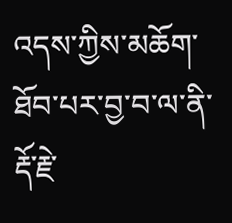འདས་ཀྱིས་མཆོག་ཐོབ་པར་བྱ་བ་ལ་ནི་རྡོ་རྗེ་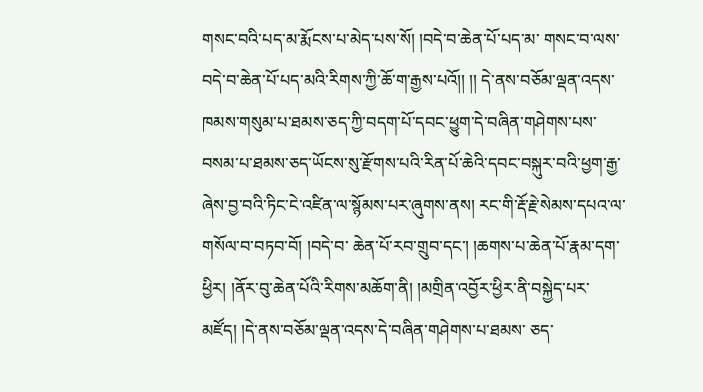གསང་བའི་པད་མ་རྨོངས་པ་མེད་པས་སོ། །བདེ་བ་ཆེན་པོ་པད་མ་ གསང་བ་ལས་བདེ་བ་ཆེན་པོ་པད་མའི་རིགས་ཀྱི་ཆོ་ག་རྒྱས་པའོ།། །། དེ་ནས་བཅོམ་ལྡན་འདས་ཁམས་གསུམ་པ་ཐམས་ཅད་ཀྱི་བདག་པོ་དབང་ཕྱུག་དེ་བཞིན་གཤེགས་པས་ བསམ་པ་ཐམས་ཅད་ཡོངས་སུ་རྫོགས་པའི་རིན་པོ་ཆེའི་དབང་བསྐུར་བའི་ཕྱག་རྒྱ་ཞེས་བྱ་བའི་ཏིང་ངེ་འཛིན་ལ་སྙོམས་པར་ཞུགས་ནས། རང་གི་རྡོ་རྗེ་སེམས་དཔའ་ལ་གསོལ་བ་བཏབ་བོ། །བདེ་བ་ ཆེན་པོ་རབ་གྲུབ་དང་། །ཆགས་པ་ཆེན་པོ་རྣམ་དག་ཕྱིར། །ནོར་བུ་ཆེན་པོའི་རིགས་མཆོག་ནི། །མགྲིན་འབྱོར་ཕྱིར་ནི་བསྐྱེད་པར་མཛོད། །དེ་ནས་བཅོམ་ལྡན་འདས་དེ་བཞིན་གཤེགས་པ་ཐམས་ ཅད་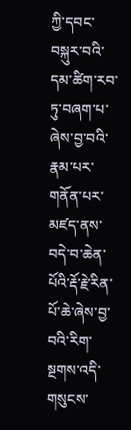ཀྱི་དབང་བསྐུར་བའི་དམ་ཚིག་རབ་ཏུ་བཞག་པ་ཞེས་བྱ་བའི་རྣམ་པར་གནོན་པར་མཛད་ནས་བདེ་བ་ཆེན་པོའི་རྡོ་རྗེ་རིན་པོ་ཆེ་ཞེས་བྱ་བའི་རིག་སྔགས་འདི་གསུངས་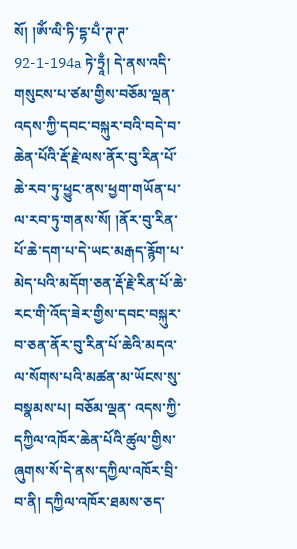སོ། །ཨོཾ་ལི་ཏི་དྷ་པྃ་ཊ་ཊ་ 92-1-194a ཏེ་ཏྲཱྃ། དེ་ནས་འདི་གསུངས་པ་ཙམ་གྱིས་བཅོམ་ལྡན་འདས་ཀྱི་དབང་བསྐུར་བའི་བདེ་བ་ཆེན་པོའི་རྡོ་རྗེ་ལས་ནོར་བུ་རིན་པོ་ཆེ་རབ་ཏུ་ཕྱུང་ནས་ཕྱག་གཡོན་པ་ལ་རབ་ཏུ་གནས་སོ། །ནོར་བུ་རིན་ པོ་ཆེ་དག་པ་དེ་ཡང་མརྒད་རྙོག་པ་མེད་པའི་མདོག་ཅན་རྡོ་རྗེ་རིན་པོ་ཆེ་རང་གི་འོད་ཟེར་གྱིས་དབང་བསྐུར་བ་ཅན་ནོར་བུ་རིན་པོ་ཆེའི་མདའ་ལ་སོགས་པའི་མཚན་མ་ཡོངས་སུ་བསྣམས་པ། བཅོམ་ལྡན་ འདས་ཀྱི་དཀྱིལ་འཁོར་ཆེན་པོའི་ཚུལ་གྱིས་ཞུགས་སོ་དེ་ནས་དཀྱིལ་འཁོར་བྲི་བ་ནི། དཀྱིལ་འཁོར་ཐམས་ཅད་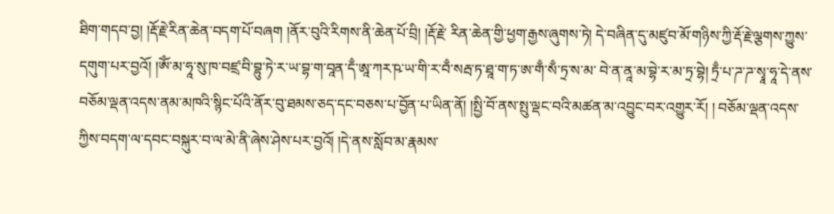ཐིག་གདབ་བྱ། །རྡོ་རྗེ་རིན་ཆེན་བདག་པོ་བཞག །ནོར་བུའི་རིགས་ནི་ཆེན་པོ་བྲི། །རྡོ་རྗེ་ རིན་ཆེན་གྱི་ཕྱག་རྒྱས་ཞུགས་ཏེ། དེ་བཞིན་དུ་མཛུབ་མོ་གཉིས་ཀྱི་རྡོ་རྗེ་ལྕགས་ཀྱུས་དགུག་པར་བྱའོ། །ཨོཾ་མ་ཧཱ་སུ་ཁ་བཛྲ་བི་བྷུ་ཏེ་ར་ཡ་བྷ་ག་བཱན་དྃ་ཨཱ་ཀར་ཥ་ཡ་གི་ར་བྃ་སརྦ་ཏ་ཐཱ་ག་ཏ་ཨ་གྃ་སྃ་ཏྲ་ས་མ་ བེ་ན་ནཱ་མ་བྷེ་ར་མ་ཏྲ་བྷེ། ཏྲྃ་པ་ཌ་ཌ་སྭཱ་ཧཱ་དེ་ནས་བཅོམ་ལྡན་འདས་ནམ་མཁའི་སྙིང་པོའི་ནོར་བུ་ཐམས་ཅད་དང་བཅས་པ་བྱོན་པ་ཡིན་ནོ། །སྤྱི་བོ་ནས་སྤུ་ལྡང་བའི་མཚན་མ་འབྱུང་བར་འགྱུར་རོ། ། བཅོམ་ལྡན་འདས་ཀྱིས་བདག་ལ་དབང་བསྐུར་བ་ལ་མེ་ནི་ཞེས་ཤེས་པར་བྱའོ། །དེ་ནས་སློབ་མ་རྣམས་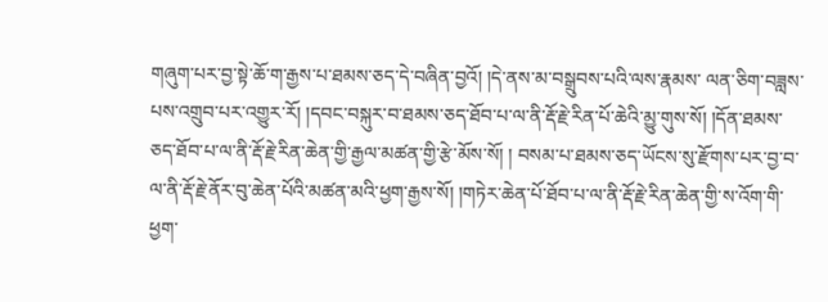གཞུག་པར་བྱ་སྟེ་ཆོ་ག་རྒྱས་པ་ཐམས་ཅད་དེ་བཞིན་བྱའོ། །དེ་ནས་མ་བསྒྲུབས་པའི་ལས་རྣམས་ ལན་ཅིག་བཟླས་པས་འགྲུབ་པར་འགྱུར་རོ། །དབང་བསྐུར་བ་ཐམས་ཅད་ཐོབ་པ་ལ་ནི་རྡོ་རྗེ་རིན་པོ་ཆེའི་མྱུ་གུས་སོ། །དོན་ཐམས་ཅད་ཐོབ་པ་ལ་ནི་རྡོ་རྗེ་རིན་ཆེན་གྱི་རྒྱལ་མཚན་གྱི་རྩེ་མོས་སོ། ། བསམ་པ་ཐམས་ཅད་ཡོངས་སུ་རྫོགས་པར་བྱ་བ་ལ་ནི་རྡོ་རྗེ་ནོར་བུ་ཆེན་པོའི་མཚན་མའི་ཕྱག་རྒྱས་སོ། །གཏེར་ཆེན་པོ་ཐོབ་པ་ལ་ནི་རྡོ་རྗེ་རིན་ཆེན་གྱི་ས་འོག་གི་ཕྱག་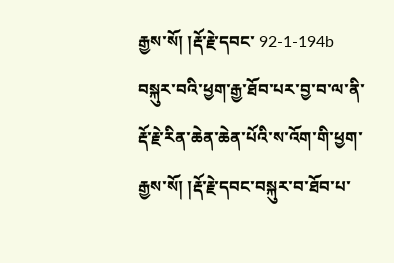རྒྱས་སོ། །རྡོ་རྗེ་དབང་ 92-1-194b བསྐུར་བའི་ཕྱག་རྒྱ་ཐོབ་པར་བྱ་བ་ལ་ནི་རྡོ་རྗེ་རིན་ཆེན་ཆེན་པོའི་ས་འོག་གི་ཕྱག་རྒྱས་སོ། །རྡོ་རྗེ་དབང་བསྐུར་བ་ཐོབ་པ་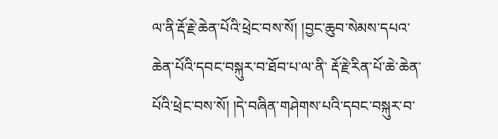ལ་ནི་རྡོ་རྗེ་ཆེན་པོའི་ཕྲེང་བས་སོ། །བྱང་ཆུབ་སེམས་དཔའ་ཆེན་པོའི་དབང་བསྐུར་བ་ཐོབ་པ་ལ་ནི་ རྡོ་རྗེ་རིན་པོ་ཆེ་ཆེན་པོའི་ཕྲེང་བས་སོ། །དེ་བཞིན་གཤེགས་པའི་དབང་བསྐུར་བ་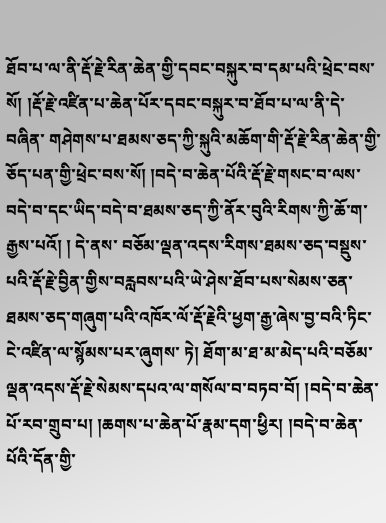ཐོབ་པ་ལ་ནི་རྡོ་རྗེ་རིན་ཆེན་གྱི་དབང་བསྐུར་བ་དམ་པའི་ཕྲེང་བས་སོ། །རྡོ་རྗེ་འཛིན་པ་ཆེན་པོར་དབང་བསྐུར་བ་ཐོབ་པ་ལ་ནི་དེ་བཞིན་ གཤེགས་པ་ཐམས་ཅད་ཀྱི་སྐུའི་མཆོག་གི་རྡོ་རྗེ་རིན་ཆེན་གྱི་ཅོད་པན་གྱི་ཕྲེང་བས་སོ། །བདེ་བ་ཆེན་པོའི་རྡོ་རྗེ་གསང་བ་ལས་བདེ་བ་དང་ཡིད་བདེ་བ་ཐམས་ཅད་ཀྱི་ནོར་བུའི་རིགས་ཀྱི་ཆོ་ག་རྒྱས་པའོ། ། དེ་ནས་ བཅོམ་ལྡན་འདས་རིགས་ཐམས་ཅད་བསྡུས་པའི་རྡོ་རྗེ་བྱིན་གྱིས་བརླབས་པའི་ཡེ་ཤེས་ཐོབ་པས་སེམས་ཅན་ཐམས་ཅད་གཞུག་པའི་འཁོར་ལོ་རྡོ་རྗེའི་ཕྱག་རྒྱ་ཞེས་བྱ་བའི་ཏིང་ངེ་འཛིན་ལ་སྙོམས་པར་ཞུགས་ ཏེ། ཐོག་མ་ཐ་མ་མེད་པའི་བཅོམ་ལྡན་འདས་རྡོ་རྗེ་སེམས་དཔའ་ལ་གསོལ་བ་བཏབ་བོ། །བདེ་བ་ཆེན་པོ་རབ་གྲུབ་པ། །ཆགས་པ་ཆེན་པོ་རྣམ་དག་ཕྱིར། །བདེ་བ་ཆེན་པོའི་དོན་གྱི་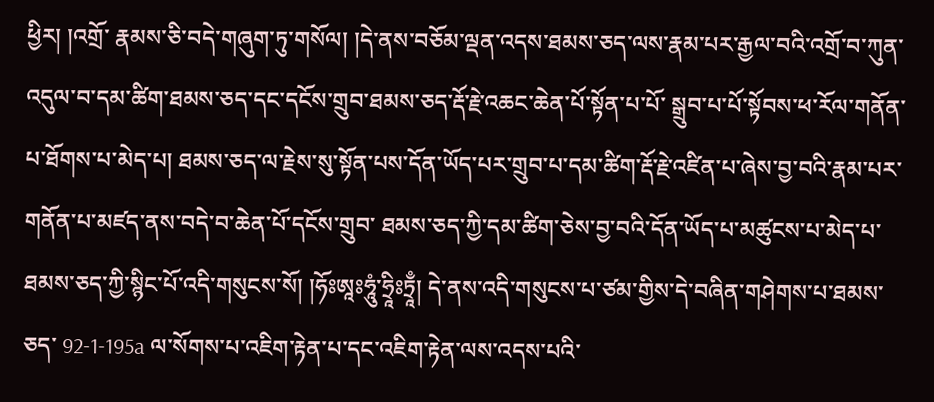ཕྱིར། །འགྲོ་ རྣམས་ཅི་བདེ་གཞུག་ཏུ་གསོལ། །དེ་ནས་བཅོམ་ལྡན་འདས་ཐམས་ཅད་ལས་རྣམ་པར་རྒྱལ་བའི་འགྲོ་བ་ཀུན་འདུལ་བ་དམ་ཚིག་ཐམས་ཅད་དང་དངོས་གྲུབ་ཐམས་ཅད་རྡོ་རྗེ་འཆང་ཆེན་པོ་སྟོན་པ་པོ་ སྒྲུབ་པ་པོ་སྟོབས་ཕ་རོལ་གནོན་པ་ཐོགས་པ་མེད་པ། ཐམས་ཅད་ལ་རྗེས་སུ་སྟོན་པས་དོན་ཡོད་པར་གྲུབ་པ་དམ་ཚིག་རྡོ་རྗེ་འཛིན་པ་ཞེས་བྱ་བའི་རྣམ་པར་གནོན་པ་མཛད་ནས་བདེ་བ་ཆེན་པོ་དངོས་གྲུབ་ ཐམས་ཅད་ཀྱི་དམ་ཚིག་ཅེས་བྱ་བའི་དོན་ཡོད་པ་མཚུངས་པ་མེད་པ་ཐམས་ཅད་ཀྱི་སྙིང་པོ་འདི་གསུངས་སོ། །ཧོཿཨཱཿཧཱུཾ་ཧྲཱིཿཏྲཱྃ། དེ་ནས་འདི་གསུངས་པ་ཙམ་གྱིས་དེ་བཞིན་གཤེགས་པ་ཐམས་ཅད་ 92-1-195a ལ་སོགས་པ་འཇིག་རྟེན་པ་དང་འཇིག་རྟེན་ལས་འདས་པའི་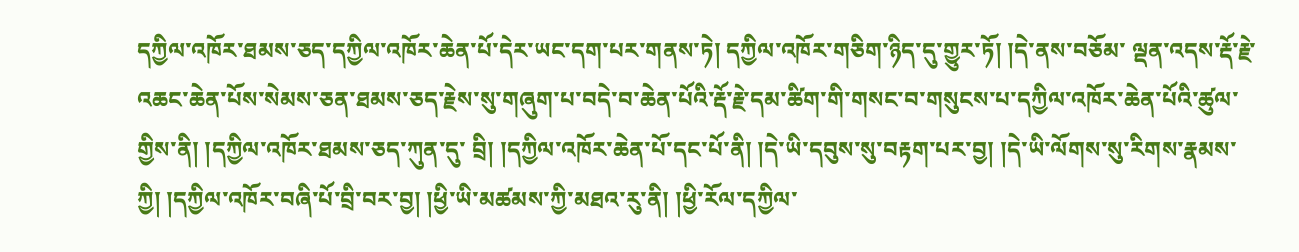དཀྱིལ་འཁོར་ཐམས་ཅད་དཀྱིལ་འཁོར་ཆེན་པོ་དེར་ཡང་དག་པར་གནས་ཏེ། དཀྱིལ་འཁོར་གཅིག་ཉིད་དུ་གྱུར་ཏོ། །དེ་ནས་བཅོམ་ ལྡན་འདས་རྡོ་རྗེ་འཆང་ཆེན་པོས་སེམས་ཅན་ཐམས་ཅད་རྗེས་སུ་གཞུག་པ་བདེ་བ་ཆེན་པོའི་རྡོ་རྗེ་དམ་ཚིག་གི་གསང་བ་གསུངས་པ་དཀྱིལ་འཁོར་ཆེན་པོའི་ཚུལ་གྱིས་ནི། །དཀྱིལ་འཁོར་ཐམས་ཅད་ཀུན་དུ་ བྲི། །དཀྱིལ་འཁོར་ཆེན་པོ་དང་པོ་ནི། །དེ་ཡི་དབུས་སུ་བརྟག་པར་བྱ། །དེ་ཡི་ལོགས་སུ་རིགས་རྣམས་ཀྱི། །དཀྱིལ་འཁོར་བཞི་པོ་བྲི་བར་བྱ། །ཕྱི་ཡི་མཚམས་ཀྱི་མཐའ་རུ་ནི། །ཕྱི་རོལ་དཀྱིལ་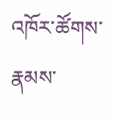འཁོར་ཚོགས་རྣམས་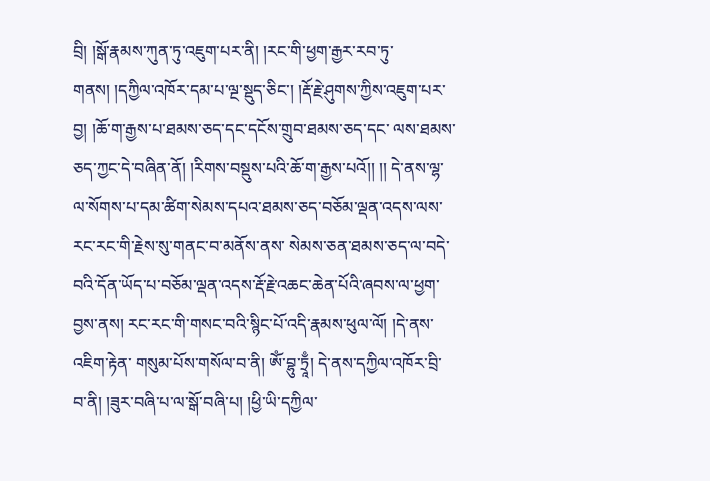བྲི། །སྒོ་རྣམས་ཀུན་ཏུ་འཇུག་པར་ནི། །རང་གི་ཕྱག་རྒྱར་རབ་ཏུ་གནས། །དཀྱིལ་འཁོར་དམ་པ་ལྔ་སྡུད་ཅིང་། །རྡོ་རྗེ་ཤུགས་ཀྱིས་འཇུག་པར་བྱ། །ཆོ་ག་རྒྱས་པ་ཐམས་ཅད་དང་དངོས་གྲུབ་ཐམས་ཅད་དང་ ལས་ཐམས་ཅད་ཀྱང་དེ་བཞིན་ནོ། །རིགས་བསྡུས་པའི་ཆོ་ག་རྒྱས་པའོ།། །། དེ་ནས་ལྷ་ལ་སོགས་པ་དམ་ཚིག་སེམས་དཔའ་ཐམས་ཅད་བཅོམ་ལྡན་འདས་ལས་རང་རང་གི་རྗེས་སུ་གནང་བ་མནོས་ནས་ སེམས་ཅན་ཐམས་ཅད་ལ་བདེ་བའི་དོན་ཡོད་པ་བཅོམ་ལྡན་འདས་རྡོ་རྗེ་འཆང་ཆེན་པོའི་ཞབས་ལ་ཕྱག་བྱས་ནས། རང་རང་གི་གསང་བའི་སྙིང་པོ་འདི་རྣམས་ཕུལ་ལོ། །དེ་ནས་འཇིག་རྟེན་ གསུམ་པོས་གསོལ་བ་ནི། ཨོཾ་བྷུ་ཏྲཱྃ། དེ་ནས་དཀྱིལ་འཁོར་བྲི་བ་ནི། །ཟུར་བཞི་པ་ལ་སྒོ་བཞི་པ། །ཕྱི་ཡི་དཀྱིལ་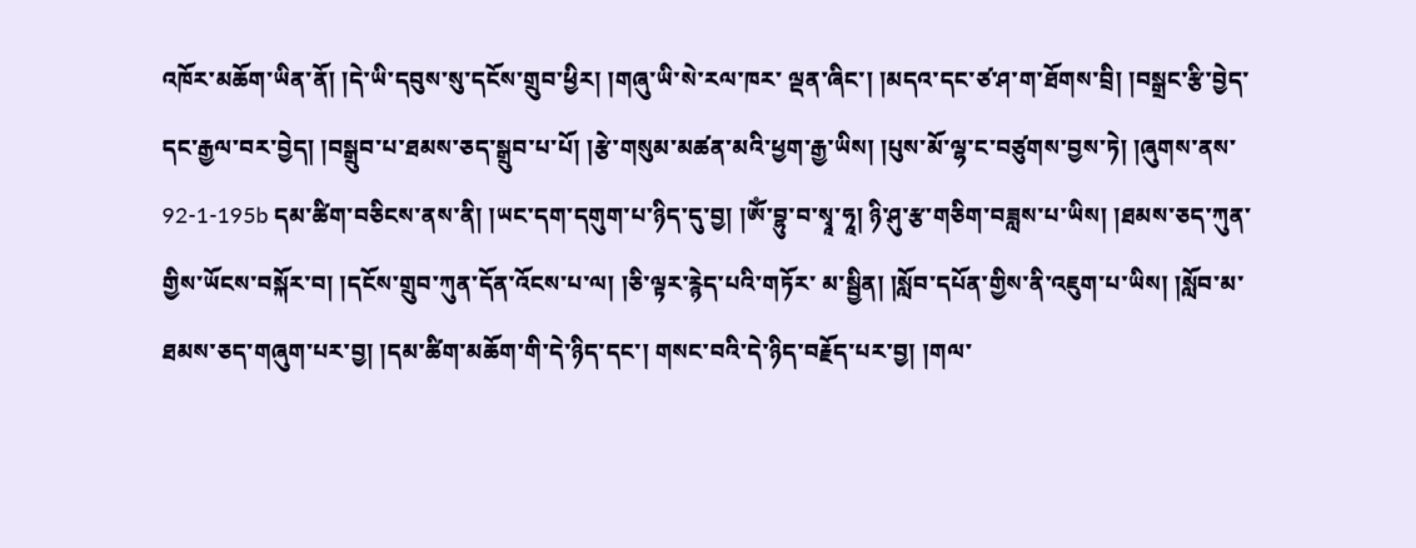འཁོར་མཆོག་ཡིན་ནོ། །དེ་ཡི་དབུས་སུ་དངོས་གྲུབ་ཕྱིར། །གཞུ་ཡི་སེ་རལ་ཁར་ ལྡན་ཞིང་། །མདའ་དང་ཙ་ཤ་ག་ཐོགས་བྲི། །བསྒྲང་རྩི་བྱེད་དང་རྒྱལ་བར་བྱེད། །བསྒྲུབ་པ་ཐམས་ཅད་སྒྲུབ་པ་པོ། །རྩེ་གསུམ་མཚན་མའི་ཕྱག་རྒྱ་ཡིས། །པུས་མོ་ལྷ་ང་བཙུགས་བྱས་ཏེ། །ཞུགས་ནས་ 92-1-195b དམ་ཚིག་བཅིངས་ནས་ནི། །ཡང་དག་དགུག་པ་ཉིད་དུ་བྱ། །ཨོཾ་བྷུ་བ་སྭཱ་ཧཱ། ཉི་ཤུ་རྩ་གཅིག་བཟླས་པ་ཡིས། །ཐམས་ཅད་ཀུན་གྱིས་ཡོངས་བསྐོར་བ། །དངོས་གྲུབ་ཀུན་དོན་འོངས་པ་ལ། །ཅི་ལྟར་རྙེད་པའི་གཏོར་ མ་སྦྱིན། །སློབ་དཔོན་གྱིས་ནི་འཇུག་པ་ཡིས། །སློབ་མ་ཐམས་ཅད་གཞུག་པར་བྱ། །དམ་ཚིག་མཆོག་གི་དེ་ཉིད་དང་། གསང་བའི་དེ་ཉིད་བརྗོད་པར་བྱ། །གལ་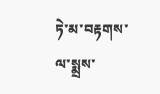ཏེ་མ་བརྟགས་ལ་སྨྲས་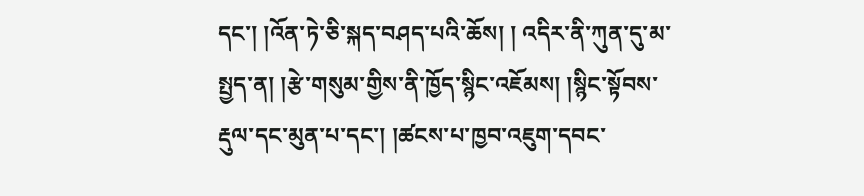དང་། །འོན་ཏེ་ཅི་སྐད་བཤད་པའི་ཆོས། ། འདིར་ནི་ཀུན་དུ་མ་སྤྱད་ན། །རྩེ་གསུམ་གྱིས་ནི་ཁྱོད་སྙིང་འཇོམས། །སྙིང་སྟོབས་རྡུལ་དང་མུན་པ་དང་། །ཚངས་པ་ཁྱབ་འཇུག་དབང་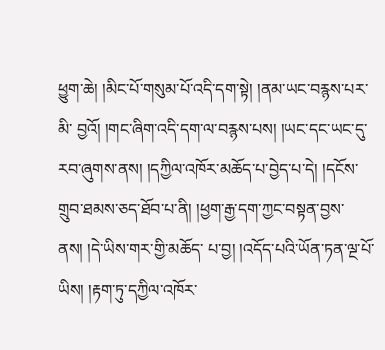ཕྱུག་ཆེ། །མིང་པོ་གསུམ་པོ་འདི་དག་སྟེ། །ནམ་ཡང་བརྙས་པར་མི་ བྱའོ། །གང་ཞིག་འདི་དག་ལ་བརྙས་པས། །ཡང་དང་ཡང་དུ་རབ་ཞུགས་ནས། །དཀྱིལ་འཁོར་མཆོད་པ་བྱེད་པ་དེ། །དངོས་གྲུབ་ཐམས་ཅད་ཐོབ་པ་ནི། །ཕྱག་རྒྱ་དག་ཀྱང་བསྟན་བྱས་ནས། །དེ་ཡིས་གར་གྱི་མཆོད་ པ་བྱ། །འདོད་པའི་ཡོན་ཏན་ལྔ་པོ་ཡིས། །རྟག་ཏུ་དཀྱིལ་འཁོར་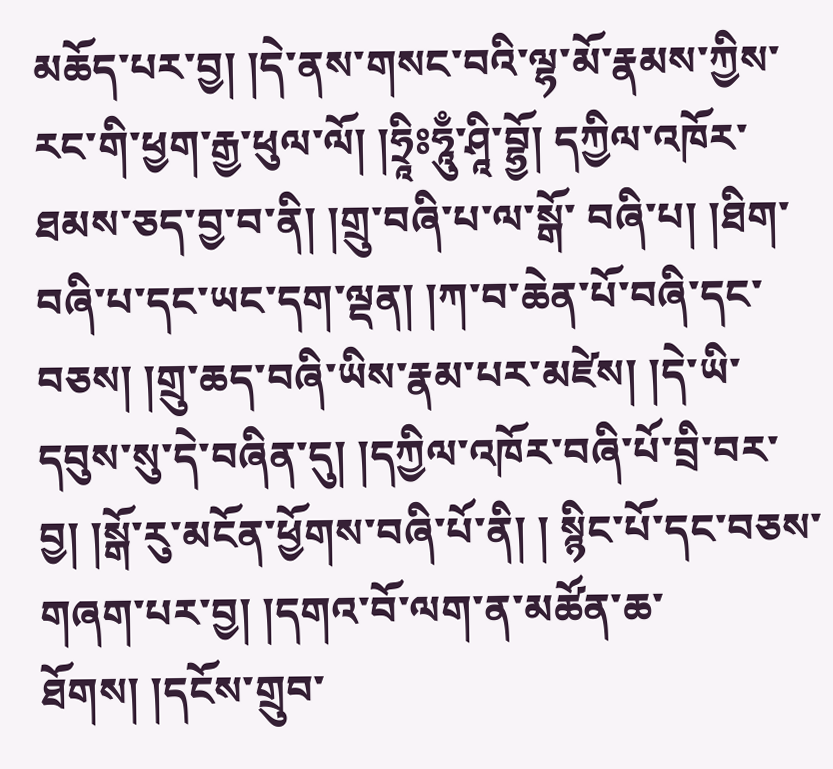མཆོད་པར་བྱ། །དེ་ནས་གསང་བའི་ལྷ་མོ་རྣམས་ཀྱིས་རང་གི་ཕྱག་རྒྱ་ཕུལ་ལོ། །ཧྲཱིཿཧཱུྃ་ཤཱི་བྷྱོ། དཀྱིལ་འཁོར་ཐམས་ཅད་བྱ་བ་ནི། །གྲུ་བཞི་པ་ལ་སྒོ་ བཞི་པ། །ཐིག་བཞི་པ་དང་ཡང་དག་ལྡན། །ཀ་བ་ཆེན་པོ་བཞི་དང་བཅས། །གྲུ་ཆད་བཞི་ཡིས་རྣམ་པར་མཛེས། །དེ་ཡི་དབུས་སུ་དེ་བཞིན་དུ། །དཀྱིལ་འཁོར་བཞི་པོ་བྲི་བར་བྱ། །སྒོ་རུ་མངོན་ཕྱོགས་བཞི་པོ་ནི། ། སྙིང་པོ་དང་བཅས་གཞག་པར་བྱ། །དགའ་བོ་ལག་ན་མཚོན་ཆ་ཐོགས། །དངོས་གྲུབ་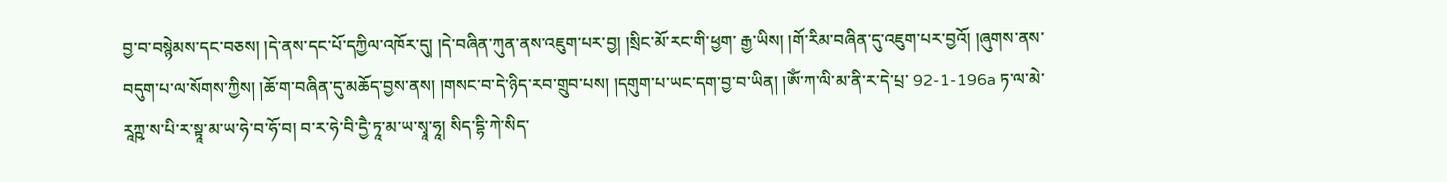བྱ་བ་བསྙེམས་དང་བཅས། །དེ་ནས་དང་པོ་དཀྱིལ་འཁོར་དུ། །དེ་བཞིན་ཀུན་ནས་འཇུག་པར་བྱ། །སྲིང་མོ་རང་གི་ཕྱག་ རྒྱ་ཡིས། །གོ་རིམ་བཞིན་དུ་འཇུག་པར་བྱའོ། །ཞུགས་ནས་བདུག་པ་ལ་སོགས་ཀྱིས། །ཆོ་ག་བཞིན་དུ་མཆོད་བྱས་ནས། །གསང་བ་དེ་ཉིད་རབ་གྲུབ་པས། །དགུག་པ་ཡང་དག་བྱ་བ་ཡིན། །ཨོཾ་ཀ་ལི་མ་ནི་ར་དེ་པྲ་ 92-1-196a ཏ་ལ་མེ་རཱཀྵ་ས་པི་ར་སྟཱ་མ་ཡ་ཧེ་བ་ཧོ་བ། བ་ར་ཧེ་བི་དྱཻ་ཏཱ་མ་ཡ་སྭཱ་ཧཱ། སིད་དྷི་ཀེ་སིད་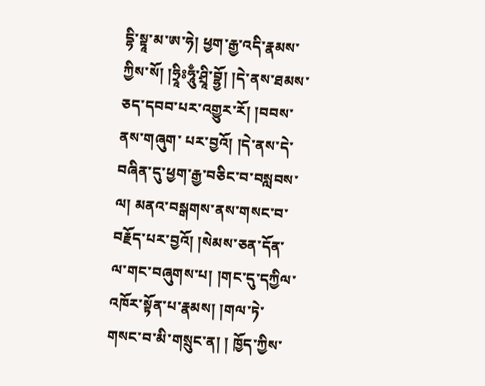དྷི་སྟཱ་མ་ཨ་ཧེ། ཕྱག་རྒྱ་འདི་རྣམས་ཀྱིས་སོ། །ཧྲཱིཿཧཱུྃ་ཤྲཱི་བྷྱོ། །དེ་ནས་ཐམས་ཅད་དབབ་པར་འགྱུར་རོ། །བབས་ནས་གཞུག་ པར་བྱའོ། །དེ་ནས་དེ་བཞིན་དུ་ཕྱག་རྒྱ་བཅིང་བ་བསླབས་ལ། མནའ་བསྒགས་ནས་གསང་བ་བརྗོད་པར་བྱའོ། །སེམས་ཅན་དོན་ལ་གང་བཞུགས་པ། །གང་དུ་དཀྱིལ་འཁོར་སྟོན་པ་རྣམས། །གལ་ཏེ་གསང་བ་མི་གསྲུང་ན། ། ཁྱོད་ཀྱིས་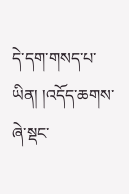དེ་དག་གསད་པ་ཡིན། །འདོད་ཆགས་ཞེ་སྡང་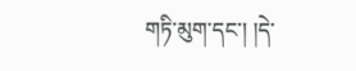གཏི་མུག་དང་། །དེ་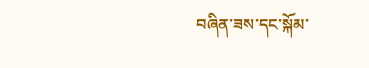བཞིན་ཟས་དང་སྐོམ་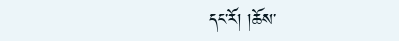དང་རོ། །ཆོས་